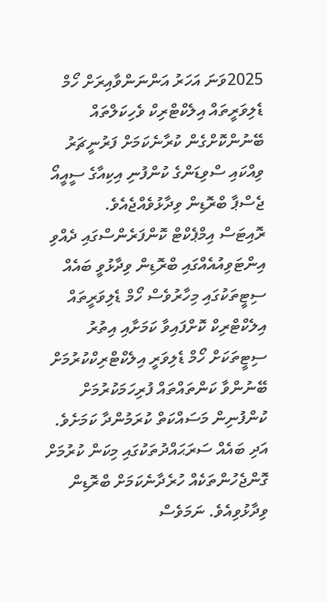2025ވަނަ އަހަރު އަންނަންވާއިރަށް ހޯމް ޑެލިވަރީތައް އިލެކްޓްރިކް ވެހިކަލްތައް ބޭނުންކޮށްގެން ކުރާނެކަމަށް ފަރުނީޗަރު ވިއްކައި ސްވިޑަންގެ ކުންފުނި އިކިއާގެ ސީއީއޯ ޖެސްޕާ ބްރޮޑިން ވިދާޅުވެއްޖެއެވެ.
ރޮއިޓަސް އިމްޕެކްޓް ކޮންފަރެންސްގައި ދެއްވި އިންޓަވިއުއެއްގައި ބްރޮޑިން ވިދާޅުވީ ބައެއް ސިޓީތަކުގައި މިހާރުވެސް ހޯމް ޑެލިވަރީތައް އިލެކްޓްރިކް ކޮށްފައިވާ ކަމަށާއި އިތުރު ސިޓީތަކަށް ހޯމް ޑެލިވަރީ އިލެކްޓްރިކްކުރުމަށް ބޭނުންވާ ކަންތައްތައް ފުރިހަމަކުރުމަށް ކުންފުނިން މަސައްކަތް ކުރަމުންދާ ކަމަށެވެ. އަދި ބައެއް ސަރަޙައްދުތަކުގައި މިކަން ކުރުމަށް ގޮންޖެހުންތަކެއް ހުރެދާނެކަމަށް ބްރޮޑިން ވިދާޅުވިއެވެ. ނަމަވެސް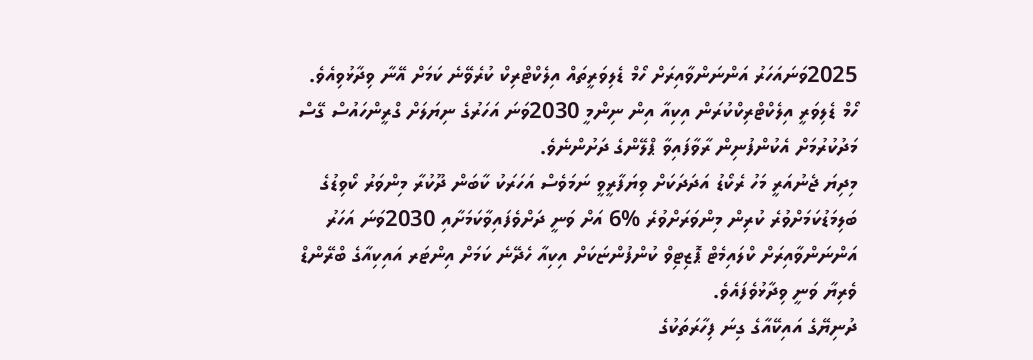2025ވަނައަހަރު އަންނަންވާއިރަށް ހޯމް ޑެލިވަރީތައް އިލެކްޓްރިކް ކުރެވޭނެ ކަމަށް އޭނާ ވިދާޅުވިއެވެ.
ހޯމް ޑެލިވަރީ އިލެކްޓްރިކްކުރަން އިކިއާ އިން ނިންމީ 2030ވަނަ އަހަރުގެ ނިޔަލަށް ގްރީންހައުސް ގޭސް މަދުކުރުމަށް އެކުންފުނިން ރާވާފައިވާ ޕްލޭންގެ ދަށުންނެވެ.
މިދިޔަ ޖެނުއަރީ މަހު ރެކޯޑު އަދަދަކަށް ވިޔަފާރީވީ ނަމަވެސް އަހަރަކު ކާބަން ދޫކުރާ މިންވަރު ކޯވިޑުގެ ބަލިމަޑުކަމަށްވުރެ ކުރިން މިންވަރަށްވުރެ %6 އަށް ވަނީ ދަށްވެފައިވާކަމަށާއި 2030ވަނަ އަހަރު އަންނަންވާއިރަށް ކްލައިމެޓް ޕޮޒިޓިވް ކުންފުންޏަކަށް އިކިއާ ހެދޭނެ ކަމަށް އިންޓަރ އައިކިއާގެ ބްރޭންޑް ވެރިޔާ ވަނީ ވިދާޅުވެފައެވެ.
ދުނިޔޭގެ އައިކޭއާގެ ގިނަ ފިހާރަތަކުގެ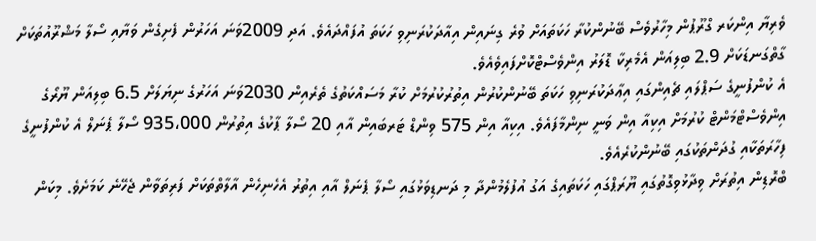ވެރިޔާ އިންކަރ ގްރޫޕުން މިހާރުވެސް ބޭނުންކުރާ ހަކަތައަށް ވުރެ ގިނައިން އިއާދަކުރަނިވި ހަކަތަ އުފައްދައެވެ. އަދި 2009ވަނަ އަހަރުން ފެށިގެން ވަޔާއި ސޯލާ މަޝްރޫއުތަކަށް ގާތްގަނޑަކަށް 2.9 ބިލިއަން އެމެރިކާ ޑޮލަރު އިންވެސްޓްކޮށްފައިވެއެވެ.
އެ ކުންފުނީގެ ސަޕްލައި ޗެއިންގައި އިޢާދަކުރަނިވި ހަކަތަ ބޭނުންކުރުން އިތުރުކުރުމަށް ކުރާ މަސައްކަތުގެ ތެރެއިން 2030ވަނަ އަހަރުގެ ނިޔަލަށް 6.5 ބިލިއަން ޔޫރޯގެ އިންވެސްޓްމަންޓް ކުރުމަށް އިކިއާ އިން ވަނީ ނިންމާފައެވެ. އިކިއާ އިން 575 ވިންޑް ޓަރބައިން އާއި 20 ސޯލާ ޕާކުގެ އިތުރުން 935،000 ސޯލާ ޕެނަލް އެ ކުންފުނީގެ ފިހާރަތަކާއި ގުދަންތަކުގައި ބޭނުންކުރެއެވެ.
ބްރޮޑިން އިތުރަށް ވިދާޅުވިގޮތުގައި ޔޫރަޕްގައި ހަކަތައިގެ އަގު އުފުލެމުންދާ މި ދަނޑިވަޅުގައި ސޯލާ ޕެނަލް އާއި އިތުރު އެހެނިހެން އާލާތްތަކަށް ފަރިތަވާން ޖެހޭނެ ކަމަށެވެ. މިކަން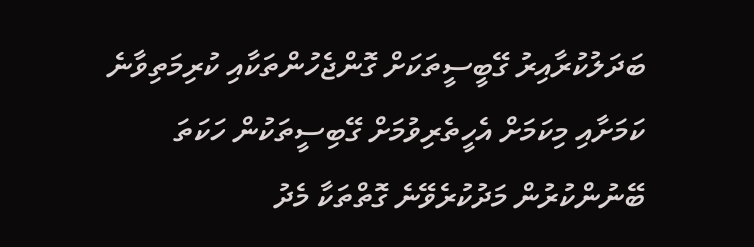ބަދަލުކުރާއިރު ގޭބީސީތަކަށް ގޮންޖެހުންތަކާއި ކުރިމަތިވާނެ ކަމަށާއި މިކަމަށް އެހީތެރިވުމަށް ގޭބިސީތަކުން ހަކަތަ ބޭނުންކުރުން މަދުކުރެވޭނެ ގޮތްތަކާ މެދު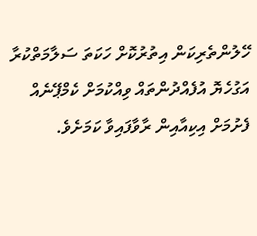ހޭލުންތެރިކަން އިތުރުކޮށް ހަކަތަ ސަލާމަތްކުރާ އަގުހެޔޮ އުފެއްދުންތައް ވިއްކުމަށް ކެމްޕޭނެއް ފެށުމަށް އިކިއާއިން ރާވާފައިވާ ކަމަށެވެ.